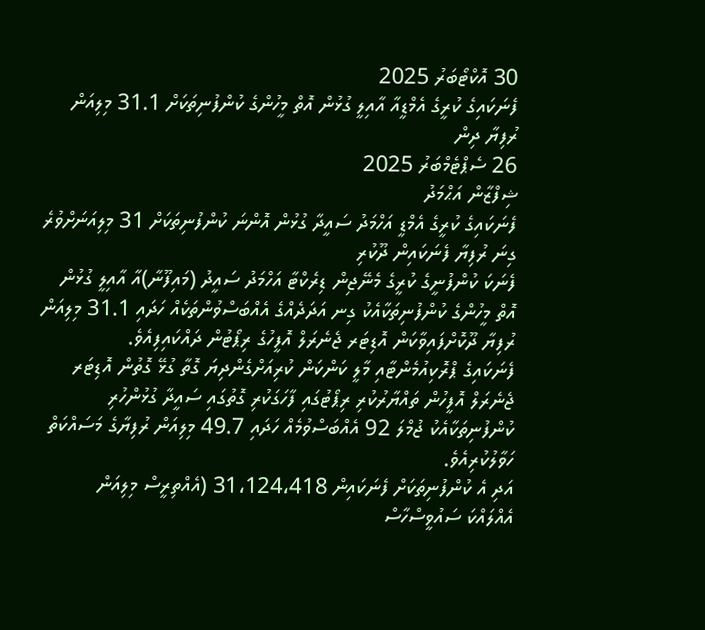30 އޮކްޓޯބަރު 2025
ފެނަކައިގެ ކުރީގެ އެމްޑީއާ އާއިލީ ގުޅުން އޮތް މީހުންގެ ކުންފުނިތަކަށް 31.1 މިލިއަން ރުފިޔާ ދިން
26 ސެޕްޓެމްބަރު 2025
ޝިފްޒާން އަޙްމަދު
ފެނަކައިގެ ކުރީގެ އެމްޑީ އަހްމަދު ސައީދާ ގުޅުން އޮންނަ ކުންފުނިތަކަށް 31 މިލިއަނަށްވުރެ ގިނަ ރުފިޔާ ފެނަކައިން ދޫކުރި
ފެނަކަ ކުންފުނީގެ ކުރީގެ މެނޭޖިން ޑިރެކްޓާ އަހްމަދު ސައީދު (މައިފޫނާ)އާ އާއިލީ ގުޅުން އޮތް މީހުންގެ ކުންފުނިތަކާއެކު ގިނ އަދަދެއްގެ އެއްބަސްވުންތަކެއް ހަދައި 31.1 މިލިއަން ރުފިޔާ ދޫކޮށްފައިވާކަން އޮޑިޓަރ ޖެނެރަލް އޮފީހުގެ ރިޕޯޓުން ދައްކައިފިއެވެ.
ފެނަކައިގެ ޕްރޮކިއުމެންޓާއި މާލީ ކަންކަން ކުރިއަށްގެންދިޔަ ގޮތާ ގުޅޭ ގޮތުން އޮޑިޓަރ ޖެނެރަލް އޮފީހުން ތައްޔާރުކުރި ރިޕޯޓުގައި ފާހަގަކުރި ގޮތުގައި ސައީދާ ގުޅުންހުރި ކުންފުނިތަކާއެކު ޖުމްލަ 92 އެއްބަސްވުމެއް ހަދައި 49.7 މިލިއަން ރުފިޔާގެ މަސައްކަތް ހަވާލުކުރިއެވެ.
އަދި އެ ކުންފުނިތަކަށް ފެނަކައިން 31،124،418 (އެއްތިރީސް މިލިއަން އެއްލައްކަ ސައުވީސްހާސް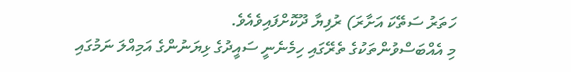ހަތަރު ސަތޭކަ އަށާރަ) ރުފިޔާ ދޫކޮށްފައިވެއެވެ.
މި އެއްބަސްވުންތަކުގެ ތެރޭގައި ހިމެނެނީ ސައީދުގެ ޅިޔަނުންގެ އަމިއްލަ ނަމުގައި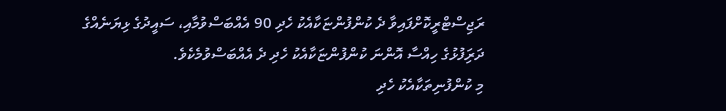ރަޖިސްޓްރީކޮށްފައިވާ ދެ ކުންފުންޏަކާއެކު ހެދި 90 އެއްބަސްވުމާއި، ސައީދުގެ ޅިޔަނެއްގެ ދަރަިފުޅުގެ ހިއްސާ އޮންނަ ކުންފުންޏަކާއެކު ހެދި ދެ އެއްބަސްވުމެކެވެ.
މި ކުންފުނިތަކާއެކު ހެދި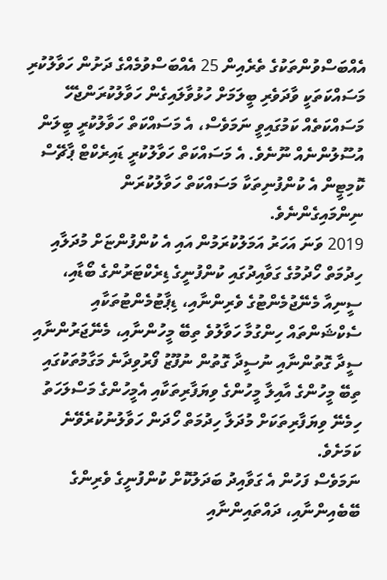އެއްބަސްވުންތަކުގެ ތެރެއިން 25 އެއްބަސްވުމެއްގެ ދަށުން ހަވާލުކުރި މަސައްކަތަކީ ވާދަވެރި ބީލަމަށް ހުޅުވާލައިގެން ހަވާލުކުރަންޖެހޭ މަސައްކަތެއް ކަމުގައިވީ ނަމަވެސް، އެ މަސައްކަތް ހަވާލުކުރީ ބީލަން އުސޫލުންނެއް ނޫނެވެ. އެ މަސައްކަތް ހަވާލުކުރީ ޑައިރެކްޓް ޕާޗޭސް ކޮމިޓީން އެ ކުންފުނިތަކާ މަސައްކަތް ހަވާލުކުރަން ނިންމައިގެންނެވެ.
2019 ވަނަ އަހަރު އަމަލުކުރަމުން އައި އެ ކުންފުންޏަށް މުދަލާއި ހިދުމަތް ހޯދުމުގެ ގަވާއިދުގައި ކުންފުނީގެ ޑިރެކްޓަރުންގެ ބޯޑާއި، ސީނިއާ މެނޭޖުމެންޓުގެ ވެރިންނާއި، ޑިޕާޓުމެންޓުތަކާއި ސެކްޝަންތައް ހިންގުމާ ހަވާލުވެ ތިބޭ މީހުންނާއި، މެނޭޖަރުންނާއި ސީދާ ގޮތުންނާއި ނުސީދާ ގޮތުން ނުފޫޒު ފޯރުވިދާނެ މަގާމުތަކުގައި ތިބޭ މީހުންގެ އާއިލާ މީހުންގެ ވިޔަފާރިތަކާއި އެމީހުންގެ މަސްލަހަތު ހިމެނޭ ވިޔަފާރިތަކަށް މުދަލާ ހިދުމަތް ހޯދަން ހަވާލުނުކުރެވޭނެ ކަމަށެވެ.
ނަމަވެސް ފަހުން އެ ގަވާއިދު ބަދަލުކޮށް ކުންފުނީގެ ވެރިންގެ ބޭބެއިންނާއި، ދައްތައިންނާއި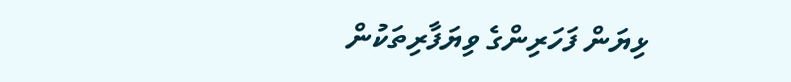ޅިޔަން ފަހަރިންގެ ވިޔަފާރިތަކުން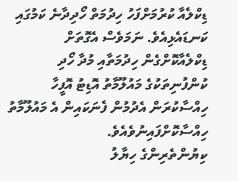ޑިކްލެއާ ކުރުމަށްފަހު ހިދުމަތް ހޯދިދާނެ ކަމުގައި ކަނޑައެޅިއެވެ. ނަމަވެސް އެގޮތަށް ޑިކްލެއާކޮށްގެން ހިދުމަތާއި މުދާ ހޯދި ކުންފުނިތަކުގެ މައުލޫމާތު އޮޑިޓު އޮފީހާ ހިއްސާކުރަން އެދުމުން ފެނަކައިން އެ މައުލޫމާތު ހިއްސާކޮށްފައިނުވެއެވެ.
ކިޔުންތެރިންގެ ހިޔާލު